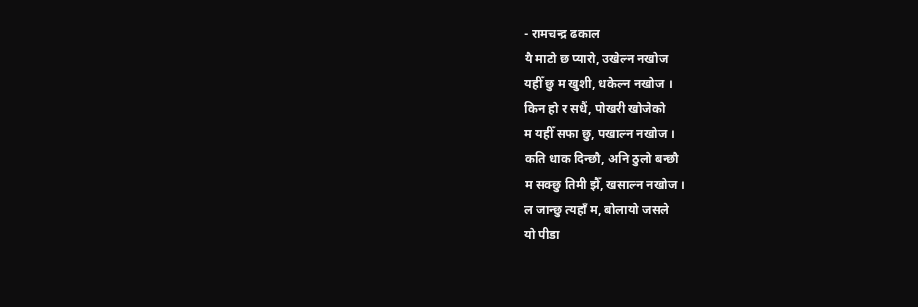- रामचन्द्र ढकाल
यै माटो छ प्यारो, उखेल्न नखोज
यहीँ छु म खुशी, धकेल्न नखोज ।
किन हो र सधैं, पोखरी खोजेको
म यहीँ सफा छु, पखाल्न नखोज ।
कति धाक दिन्छौ, अनि ठुलो बन्छौ
म सक्छु तिमी झैँ, खसाल्न नखोज ।
ल जान्छु त्यहाँ म, बोलायो जसले
यो पीडा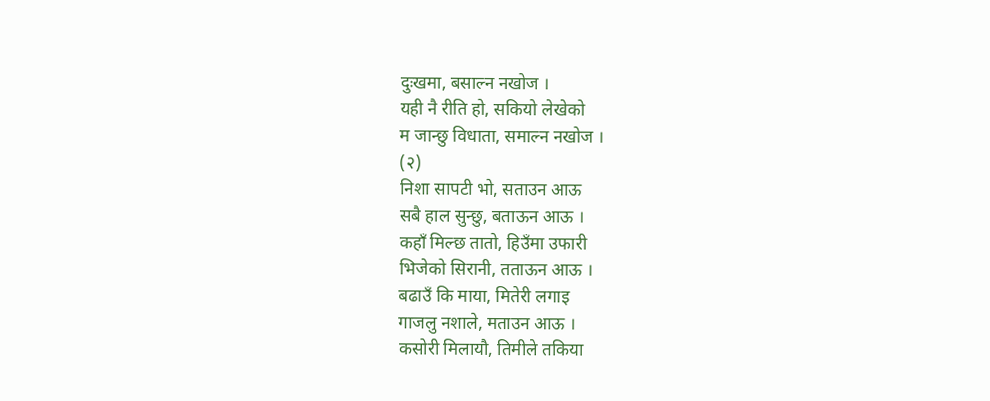दुःखमा, बसाल्न नखोज ।
यही नै रीति हो, सकियो लेखेको
म जान्छु विधाता, समाल्न नखोज ।
(२)
निशा सापटी भो, सताउन आऊ
सबै हाल सुन्छु, बताऊन आऊ ।
कहाँ मिल्छ तातो, हिउँमा उफारी
भिजेको सिरानी, तताऊन आऊ ।
बढाउँ कि माया, मितेरी लगाइ
गाजलु नशाले, मताउन आऊ ।
कसोरी मिलायौ, तिमीले तकिया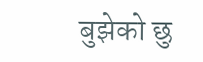बुझेको छु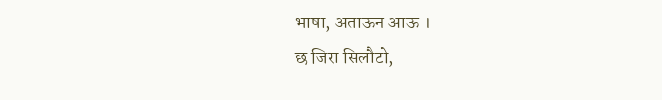भाषा, अताऊन आऊ ।
छ जिरा सिलौटो,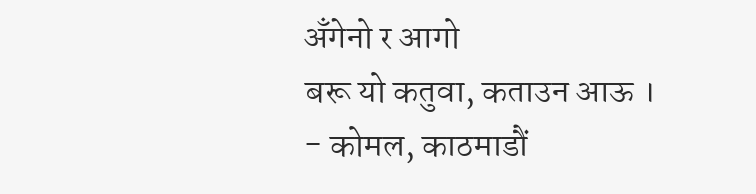अँगेनो र आगो
बरू यो कतुवा, कताउन आऊ ।
- कोमल, काठमाडौं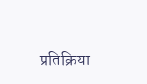प्रतिक्रिया